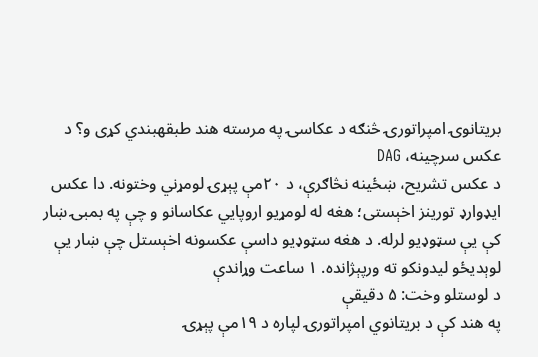بریتانوۍ امپراتورۍ څنګه د عکاسۍ په مرسته هند طبقهبندي کړی و؟ د عکس سرچینه، DAG
د عکس تشریح، ښځینه نڅاګرې، د ۲۰مې پېړۍ لومړني وختونه. دا عکس ایډوارډ تورینز اخېستی؛ هغه له لومړیو اروپایي عکاسانو و چې په بمبۍ ښار کې یې سټوډیو لرله. د هغه سټوډیو داسې عکسونه اخېستل چې ښار یې لوېدیځو لیدونکو ته ورپېژانده. ۱ ساعت وړاندې
د لوستلو وخت: ۵ دقیقې
په هند کې د بریتانوي امپراتورۍ لپاره د ۱۹مې پېړۍ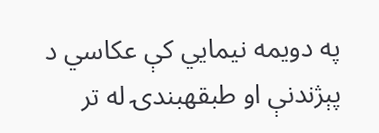په دویمه نیمايي کې عکاسي د پېژندنې او طبقهبندۍ له تر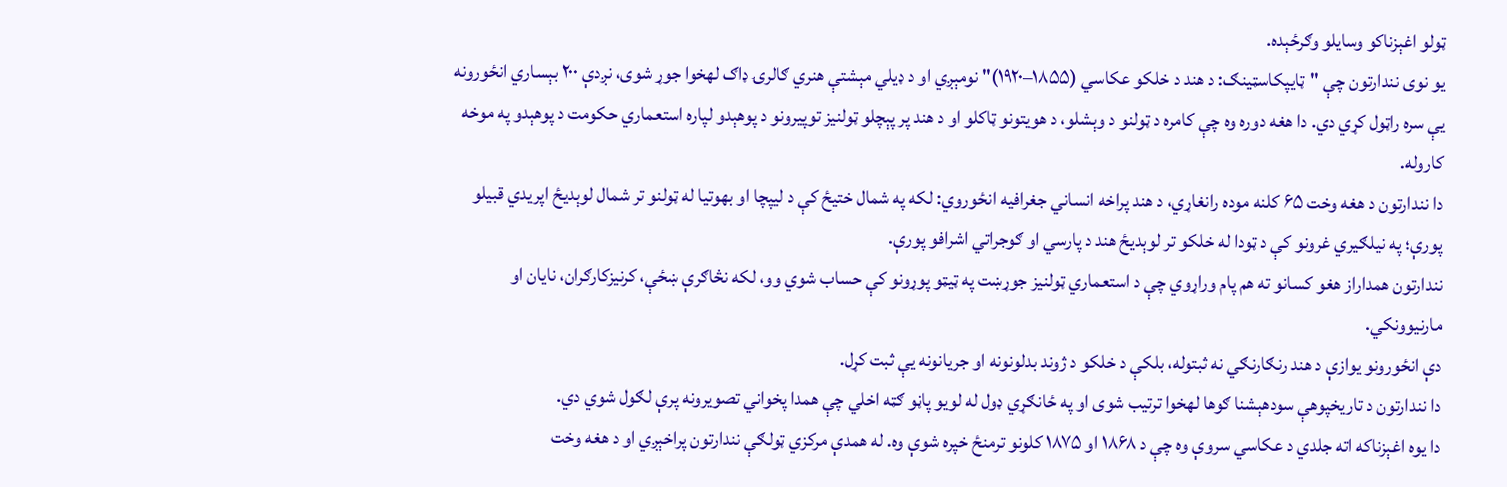ټولو اغېزناکو وسایلو وګرځېده.
یو نوی نندارتون چې "ټایپکاسټینګ: د هند د خلکو عکاسي (۱۸۵۵–۱۹۲۰)" نومېږي او د ډیلي مېشتې هنري ګالرۍ ډاګ لهخوا جوړ شوی، نږدې ۲۰۰ بېساري انځورونه یې سره راټول کړي دي. دا هغه دوره وه چې کامره د ټولنو د وېشلو، د هویتونو ټاکلو او د هند پر پېچلو ټولنیز توپیرونو د پوهېدو لپاره استعماري حکومت د پوهېدو په موخه کاروله.
دا نندارتون د هغه وخت ۶۵ کلنه موده رانغاړي، د هند پراخه انساني جغرافیه انځوروي: لکه په شمال ختیځ کې د لیپچا او بهوتیا له ټولنو تر شمال لوېدیځ اپریدي قبیلو پورې؛ په نیلګیري غرونو کې د ټودا له خلکو تر لوېدیځ هند د پارسي او ګوجراتي اشرافو پورې.
نندارتون همداراز هغو کسانو ته هم پام وراړوي چې د استعماري ټولنیز جوړښت په ټیټو پوړونو کې حساب شوي وو، لکه نڅاګرې ښځې، کرنیزکارګران، نایان او مارنیوونکي.
دې انځورونو یوازې د هند رنګارنګي نه ثبتوله، بلکې د خلکو د ژوند بدلونونه او جریانونه یې ثبت کړل.
دا نندارتون د تاریخپوهې سودهېشنا ګوها لهخوا ترتیب شوی او په ځانګړي ډول له لویو پاڼو ګټه اخلي چې همدا پخواني تصویرونه پرې لګول شوي دي.
دا یوه اغېزناکه اته جلدي د عکاسي سروې وه چې د ۱۸۶۸ او ۱۸۷۵ کلونو ترمنځ خپره شوې وه. له همدې مرکزي ټولګې نندارتون پراخېږي او د هغه وخت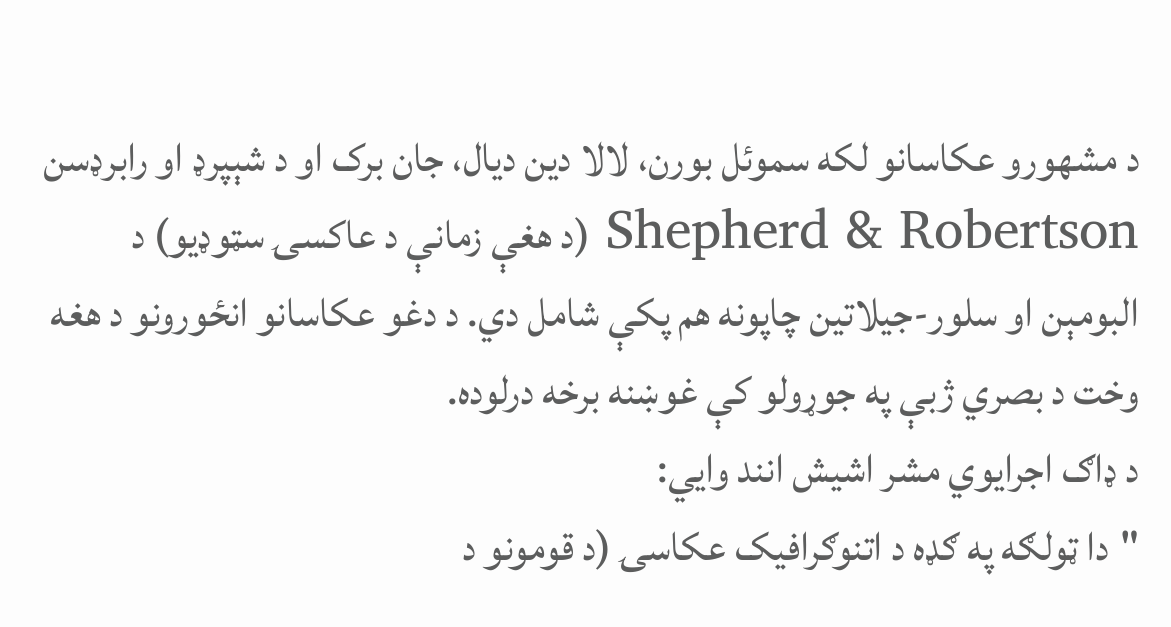د مشهورو عکاسانو لکه سموئل بورن، لالا دین دیال، جان برک او د شېپرډ او رابرډسن Shepherd & Robertson (د هغې زمانې د عاکسۍ سټوډیو) د البومېن او سلور-جیلاتین چاپونه هم پکې شامل دي. د دغو عکاسانو انځورونو د هغه وخت د بصري ژبې په جوړولو کې غوښنه برخه درلوده.
د ډاګ اجرایوي مشر اشیش انند وایي:
"دا ټولګه په ګډه د اتنوګرافیک عکاسۍ (د قومونو د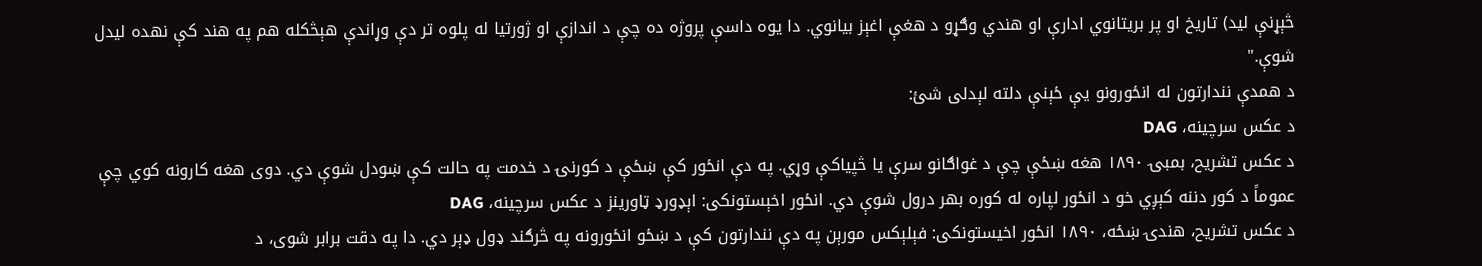څېړنې لید) تاریخ او پر بریتانوي ادارې او هندي وګړو د هغې اغېز بیانوي. دا یوه داسې پروژه ده چې د اندازې او ژورتیا له پلوه تر دې وړاندې هېڅکله هم په هند کې نهده لیدل شوې."
د همدې نندارتون له انځورونو یې ځېنې دلته لېدلی شئ:
د عکس سرچینه، DAG
د عکس تشریح، بمبۍ ۱۸۹۰ هغه ښځې چې د غواګانو سرې یا څپیاکې وړي. په دې انځور کې ښځې د کورنۍ د خدمت په حالت کې ښودل شوې دي. دوی هغه کارونه کوي چې عموماً د کور دننه کېږي خو د انځور لپاره له کوره بهر درول شوې دي. انځور اخېستونکی: اېډورډ ټاورینز د عکس سرچینه، DAG
د عکس تشریح، هندۍ ښځه، ۱۸۹۰ انځور اخیستونکی: فېلېکس مورېن په دې نندارتون کې د ښځو انځورونه په څرګند ډول ډېر دي. دا په دقت برابر شوی، د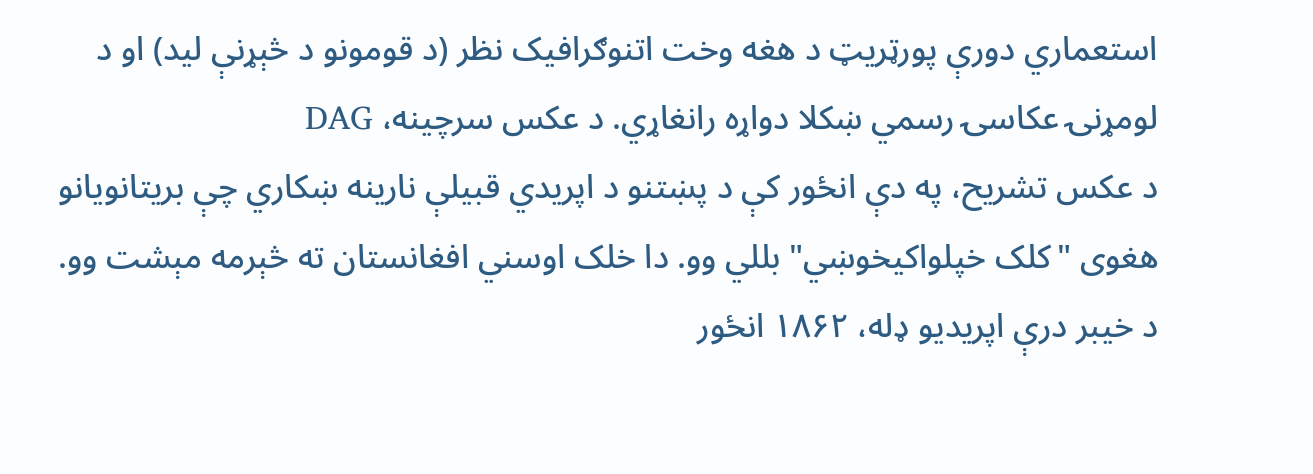استعماري دورې پورټریټ د هغه وخت اتنوګرافیک نظر (د قومونو د څېړنې لید) او د لومړنۍ عکاسۍ رسمي ښکلا دواړه رانغاړي. د عکس سرچینه، DAG
د عکس تشریح، په دې انځور کې د پښتنو د اپریدي قبیلې نارینه ښکاري چې بریتانویانو هغوی "کلک خپلواکيخوښي" بللي وو. دا خلک اوسني افغانستان ته څېرمه مېشت وو. د خیبر درې اپریدیو ډله، ۱۸۶۲ انځور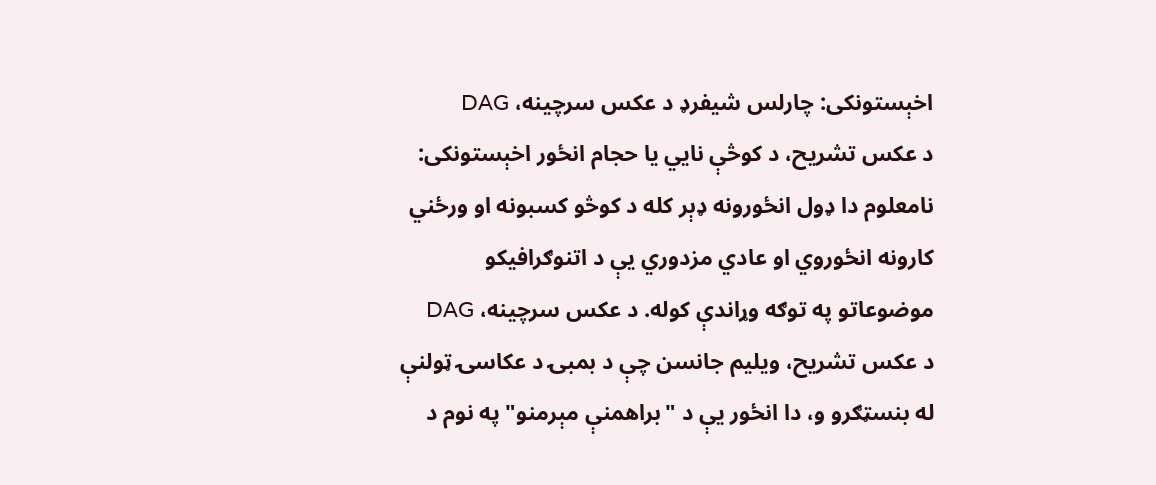اخېستونکی: چارلس شیفرډ د عکس سرچینه، DAG
د عکس تشریح، د کوڅې نايي یا حجام انځور اخېستونکی: نامعلوم دا ډول انځورونه ډېر کله د کوڅو کسبونه او ورځني کارونه انځوروي او عادي مزدوري یې د اتنوګرافیکو موضوعاتو په توګه وړاندې کوله. د عکس سرچینه، DAG
د عکس تشریح، ویلیم جانسن چې د بمبۍ د عکاسۍ ټولنې له بنسټګرو و، دا انځور یې د "براهمنې مېرمنو" په نوم د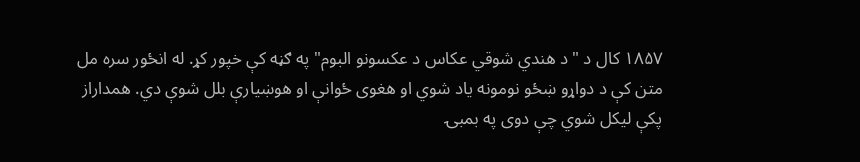۱۸۵۷ کال د "د هندي شوقي عکاس د عکسونو البوم" په ګڼه کې خپور کړ. له انځور سره مل متن کې د دواړو ښځو نومونه یاد شوي او هغوی ځوانې او هوښیارې بلل شوې دي. همداراز پکې لیکل شوي چې دوی په بمبۍ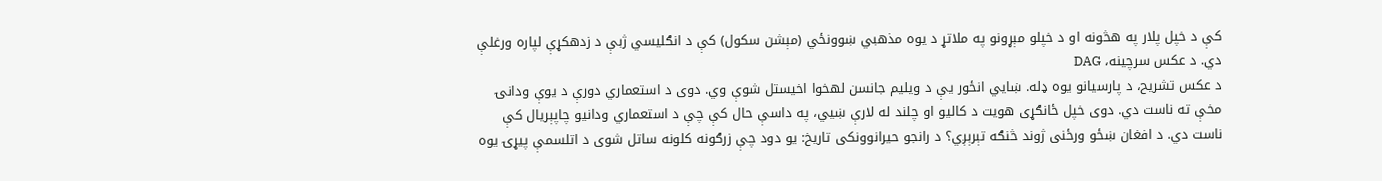کې د خپل پلار په هڅونه او د خپلو مېړونو په ملاتړ د یوه مذهبي ښوونځي (مېشن سکول) کې د انګلیسي ژبې د زدهکړې لپاره ورغلې دي. د عکس سرچینه، DAG
د عکس تشریح، د پارسيانو یوه ډله. ښايي انځور یې د ویلیم جانسن لهخوا اخیستل شوې وي. دوی د استعماري دورې د یوې ودانۍ مخې ته ناست دي. دوی خپل ځانګړی هویت د کالیو او چلند له لارې ښيي، په داسې حال کې چې د استعماري ودانیو چاپېریال کې ناست دي. د افغان ښځو ورځنی ژوند څنګه تېرېږي؟ د رانجو حیرانوونکی تاریخ: یو دود چې زرګونه کلونه ساتل شوی د اتلسمې پیړۍ یوه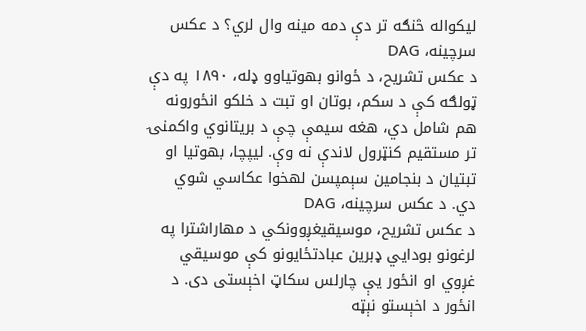لیکواله څنګه تر دې دمه مینه وال لري؟ د عکس سرچینه، DAG
د عکس تشریح، د ځوانو بهوتیاوو ډله، ۱۸۹۰ په دې ټولګه کې د سکم، بوتان او تبت د خلکو انځورونه هم شامل دي، هغه سیمې چې د بریتانوي واکمنۍ تر مستقیم کنټرول لاندې نه وې. لیپچا، بهوتیا او تبتیان د بنجامین سېمپسن لهخوا عکاسي شوي دي. د عکس سرچینه، DAG
د عکس تشریح، موسیقيغږوونکي د مهاراشترا په لرغونو بودایي ډبرین عبادتځایونو کې موسیقي غږوي او انځور یې چارلس سکاټ اخېستی دی. د انځور د اخېستو نېټه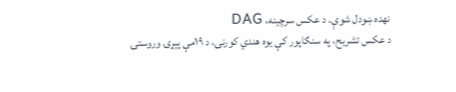نهده ښودل شوې. د عکس سرچینه، DAG
د عکس تشریح، په سنګاپور کې یوه هندي کورنۍ، د ۱۹مې پېړۍ وروستۍ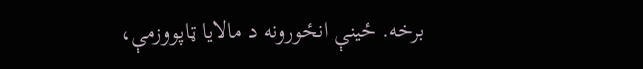برخه. ځینې انځورونه د مالایا ټاپووزمې،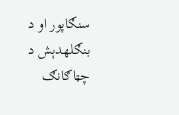سنګاپور او د بنګلهدېش د چټاګانګ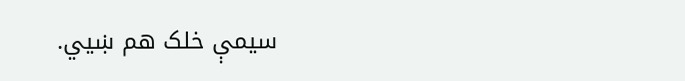سیمې خلک هم ښيي.